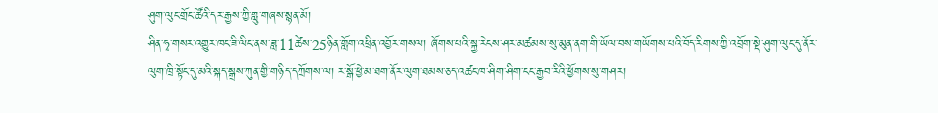ཤུག་ལུང་གྲོང་ཚོའི་དར་རྒྱས་ཀྱི་གླུ་གཞས་སྙན་མོ།
ཤིན་ཧྭ་གསར་འགྱུར་ཁང་ཟི་ལིང་ནས་ཟླ་11ཚེས་25ཉིན་གློག་འཕྲིན་འབྱོར་གསལ། ཞོགས་པའི་སྐྱ་རེངས་ཤར་མཚམས་སུ་མུན་ནག་གི་ཡོལ་བས་གཡོགས་པའི་བོད་རིགས་ཀྱི་འབྲོག་སྡེ་ཤུག་ལུང་དུ་ནོར་ལུག་ཁྲི་སྟོང་དུ་མའི་སྐད་སྒྲས་ཀུན་གྱི་གཉིད་དཀྲོགས་ལ། ར་སྒོ་ཕྱེ་མ་ཐག་ནོར་ལུག་ཐམས་ཅད་འཚང་ཁ་ཤིག་ཤིག་ངང་རྒྱབ་རིའི་ཕྱོགས་སུ་གཤར།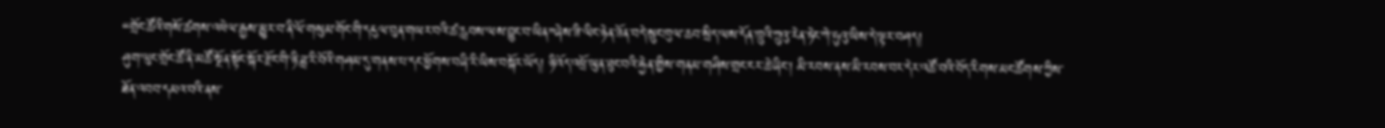“གྲོང་ཚོའི་གསོ་ཚགས་འཕེལ་རྒྱས་མྱུར་བ་ནི་ལོ་གསུམ་གོང་གི་དངུལ་བུན་གཡར་བའི་ཚ་རླབས་ལས་བྱུང་བ་ཡིན”ཞེས་ཟི་ལིང་ཉེན་ཟོན་བདེ་སྲུང་ཁུལ་ཆབ་སྲིད་ལས་དོན་ཁྲུའི་ཀྲུའུ་རེན་ཏེང་ཀེ་ཧུའུ་ཡིས་དེ་ལྟར་བཤད།
ཤུག་ལུང་གྲོང་ཚོ་ནི་མཚོ་སྔོན་སྟོང་སྐོར་རྫོང་གི་ཉི་ཟླ་རི་བོའི་གཤམ་དུ་གནས་པ་དང་ཕྱོགས་བཞི་རི་ཡིས་བསྐོར་ཡོད། ཉི་འོད་འཕྲོ་ཡུན་ཐུང་བའི་རྐྱེན་གྱིས་གནམ་གཤིས་གྲང་ངར་ཆེ་ཞིང་། མི་རབས་ནས་མི་རབས་བར་དེར་འཚོ་བའི་བོད་རིགས་མང་ཚོགས་ཀྱིས་ཐོན་འབབ་དམའ་བའི་ནས་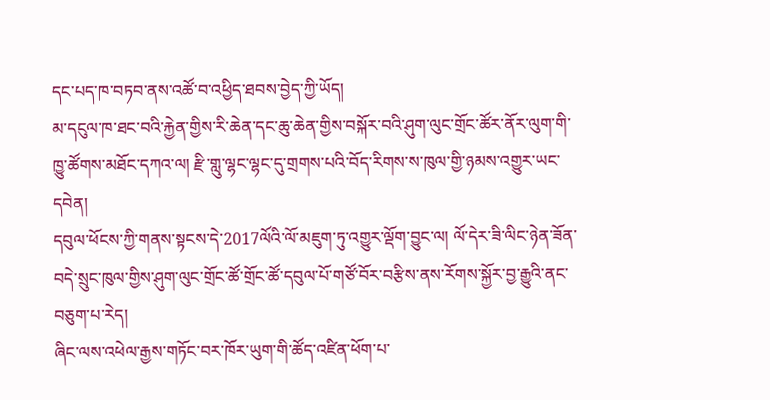དང་པད་ཁ་བཏབ་ནས་འཚོ་བ་འཕྱིད་ཐབས་བྱེད་ཀྱི་ཡོད།
མ་དངུལ་ཁ་ཐང་བའི་རྐྱེན་གྱིས་རི་ཆེན་དང་ཆུ་ཆེན་གྱིས་བསྐོར་བའི་ཤུག་ལུང་གྲོང་ཚོར་ནོར་ལུག་གི་ཁྱུ་ཚོགས་མཐོང་དཀའ་ལ། རྫི་གླུ་ལྷང་ལྷང་དུ་གྲགས་པའི་བོད་རིགས་ས་ཁུལ་གྱི་ཉམས་འགྱུར་ཡང་དབེན།
དབུལ་ཕོངས་ཀྱི་གནས་སྟངས་དེ་2017ལོའི་ལོ་མཇུག་ཏུ་འགྱུར་ལྡོག་བྱུང་ལ། ལོ་དེར་ཟི་ལིང་ཉེན་ཟོན་བདེ་སྲུང་ཁུལ་གྱིས་ཤུག་ལུང་གྲོང་ཚོ་གྲོང་ཚོ་དབུལ་པོ་གཙོ་བོར་བརྩིས་ནས་རོགས་སྐྱོར་བྱ་རྒྱུའི་ནང་བཅུག་པ་རེད།
ཞིང་ལས་འཕེལ་རྒྱས་གཏོང་བར་ཁོར་ཡུག་གི་ཚོད་འཛིན་ཕོག་པ་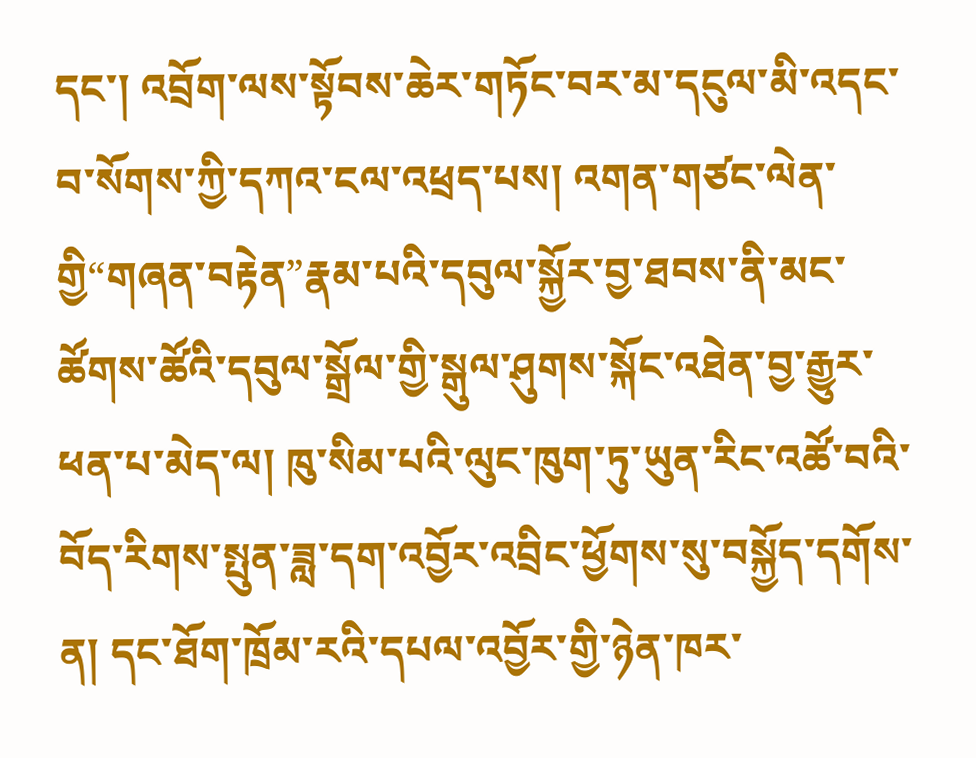དང་། འབྲོག་ལས་སྟོབས་ཆེར་གཏོང་བར་མ་དངུལ་མི་འདང་བ་སོགས་ཀྱི་དཀའ་ངལ་འཕྲད་པས། འགན་གཙང་ལེན་གྱི“གཞན་བརྟེན”རྣམ་པའི་དབུལ་སྐྱོར་བྱ་ཐབས་ནི་མང་ཚོགས་ཚོའི་དབུལ་སྒྲོལ་གྱི་སྒུལ་ཤུགས་སྐོང་འཐེན་བྱ་རྒྱུར་ཕན་པ་མེད་ལ། ཁུ་སིམ་པའི་ལུང་ཁུག་ཏུ་ཡུན་རིང་འཚོ་བའི་བོད་རིགས་སྤུན་ཟླ་དག་འབྱོར་འབྲིང་ཕྱོགས་སུ་བསྐྱོད་དགོས་ན། དང་ཐོག་ཁྲོམ་རའི་དཔལ་འབྱོར་གྱི་ཉེན་ཁར་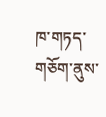ཁ་གཏད་གཅོག་ནུས་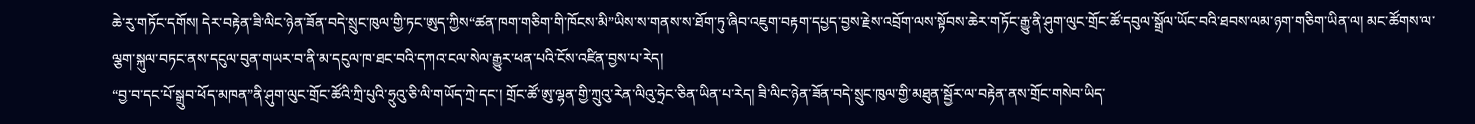ཆེ་རུ་གཏོང་དགོས། དེར་བརྟེན་ཟི་ལིང་ཉེན་ཟོན་བདེ་སྲུང་ཁུལ་གྱི་ཏང་ཨུད་ཀྱིས“ཚན་ཁག་གཅིག་གི་ཁོངས་མི”ཡིས་ས་གནས་ས་ཐོག་ཏུ་ཞིབ་འཇུག་བརྟག་དཔྱད་བྱས་རྗེས་འབྲོག་ལས་སྟོབས་ཆེར་གཏོང་རྒྱུ་ནི་ཤུག་ལུང་གྲོང་ཚོ་དབུལ་སྒྲོལ་ཡོང་བའི་ཐབས་ལམ་ཉག་གཅིག་ཡིན་ལ། མང་ཚོགས་ལ་ལྕག་སྐུལ་བཏང་ནས་དངུལ་བུན་གཡར་བ་ནི་མ་དངུལ་ཁ་ཐང་བའི་དཀའ་ངལ་སེལ་རྒྱུར་ཕན་པའི་ངོས་འཛིན་བྱས་པ་རེད།
“བྱ་བ་དང་པོ་སྒྲུབ་ཕོད་མཁན”ནི་ཤུག་ལུང་གྲོང་ཚོའི་ཀྲི་པུའི་ཧྲུའུ་ཅི་ལི་གཡོད་ཀྲེ་དང་། གྲོང་ཚོ་ཨུ་ལྷན་གྱི་ཀྲུའུ་རེན་ལིའུ་ཧྲེང་ཅིན་ཡིན་པ་རེད། ཟི་ལིང་ཉེན་ཟོན་བདེ་སྲུང་ཁུལ་གྱི་མཐུན་སྦྱོར་ལ་བརྟེན་ནས་གྲོང་གསེབ་ཡིད་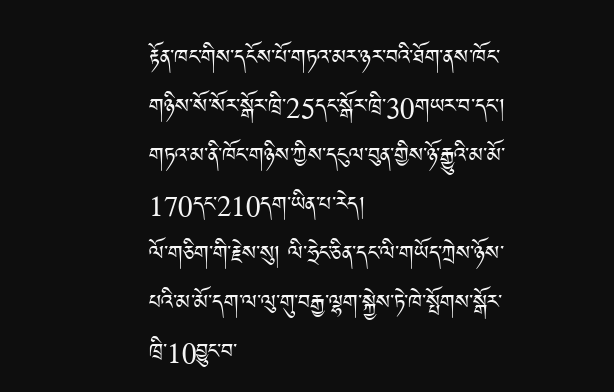རྟོན་ཁང་གིས་དངོས་པོ་གཏའ་མར་ཉར་བའི་ཐོག་ནས་ཁོང་གཉིས་སོ་སོར་སྒོར་ཁྲི་25དང་སྒོར་ཁྲི་30གཡར་བ་དང་། གཏའ་མ་ནི་ཁོང་གཉིས་ཀྱིས་དངུལ་བུན་གྱིས་ཉོ་རྒྱུའི་མ་མོ་170དང་210དག་ཡིན་པ་རེད།
ལོ་གཅིག་གི་རྗེས་སུ། ལི་ཧྲེང་ཅིན་དང་ལི་གཡོད་ཀྲེས་ཉོས་པའི་མ་མོ་དག་ལ་ལུ་གུ་བརྒྱ་ལྷག་སྐྱེས་ཏེ་ཁེ་སྤོགས་སྒོར་ཁྲི་10བྱུང་བ་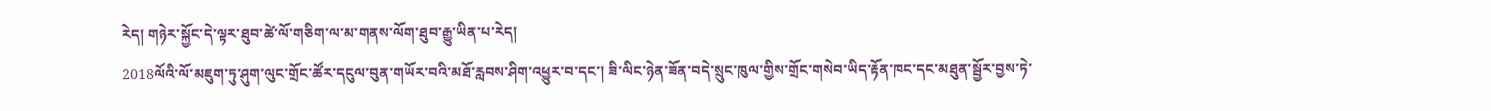རེད། གཉེར་སྐྱོང་དེ་ལྟར་ཐུབ་ཚེ་ལོ་གཅིག་ལ་མ་གནས་ལོག་ཐུབ་རྒྱུ་ཡིན་པ་རེད།
2018ལོའི་ལོ་མཇུག་ཏུ་ཤུག་ལུང་གྲོང་ཚོར་དངུལ་བུན་གཡོར་བའི་མཐོ་རླབས་ཤིག་འཕྱུར་བ་དང་། ཟི་ལིང་ཉེན་ཟོན་བདེ་སྲུང་ཁུལ་གྱིས་གྲོང་གསེབ་ཡིད་རྟོན་ཁང་དང་མཐུན་སྦྱོར་བྱས་ཏེ་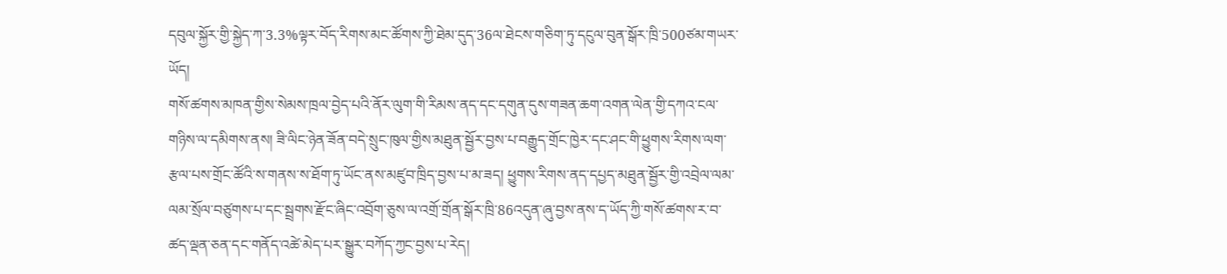དབུལ་སྐྱོར་གྱི་སྐྱེད་ཀ་3.3%ལྟར་བོད་རིགས་མང་ཚོགས་ཀྱི་ཐེམ་དུད་36ལ་ཐེངས་གཅིག་ཏུ་དངུལ་བུན་སྒོར་ཁྲི་500ཙམ་གཡར་ཡོད།
གསོ་ཚགས་མཁན་གྱིས་སེམས་ཁྲལ་བྱེད་པའི་ནོར་ལུག་གི་རིམས་ནད་དང་དགུན་དུས་གཟན་ཆག་འགན་ལེན་གྱི་དཀའ་ངལ་གཉིས་ལ་དམིགས་ནས། ཟི་ལིང་ཉེན་ཟོན་བདེ་སྲུང་ཁུལ་གྱིས་མཐུན་སྦྱོར་བྱས་པ་བརྒྱུད་གྲོང་ཁྱེར་དང་ཤང་གི་ཕྱུགས་རིགས་ལག་རྩལ་པས་གྲོང་ཚོའི་ས་གནས་ས་ཐོག་ཏུ་ཡོང་ནས་མཛུབ་ཁྲིད་བྱས་པ་མ་ཟད། ཕྱུགས་རིགས་ནད་དཔྱད་མཐུན་སྦྱོར་གྱི་འབྲེལ་ལམ་ལམ་སྲོལ་བཙུགས་པ་དང་སྦྲགས་རྫོང་ཞིང་འབྲོག་ཅུས་ལ་འགྲོ་གྲོན་སྒོར་ཁྲི་86འདུན་ཞུ་བྱས་ནས་ད་ཡོད་ཀྱི་གསོ་ཚགས་ར་བ་ཚད་ལྡན་ཅན་དང་གནོད་འཚེ་མེད་པར་སྒྱུར་བཀོད་ཀྱང་བྱས་པ་རེད།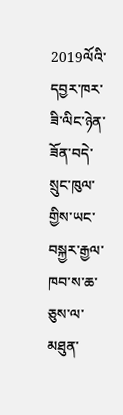2019ལོའི་དབྱར་ཁར་ཟི་ལིང་ཉེན་ཟོན་བདེ་སྲུང་ཁུལ་གྱིས་ཡང་བསྐྱར་རྒྱལ་ཁབ་ས་ཆ་ཅུས་ལ་མཐུན་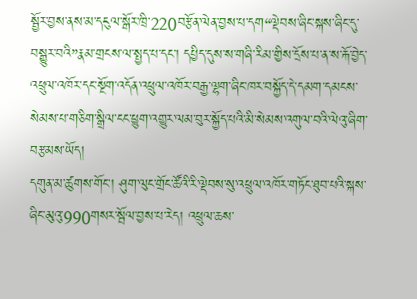སྦྱོར་བྱས་ནས་མ་དངུལ་སྒོར་ཁྲི་220བརྩོན་ལེན་བྱས་པ་དག“ལྡེབས་ཞིང་སྐས་ཞིང་དུ་བསྒྱུར་བའི”རྣམ་གྲངས་ལ་སྤྱད་པ་དང་། དཔྱིད་དུས་ས་གཞི་རིམ་གྱིས་དྲོས་པ་ན་ས་རྐོ་བྱེད་འཕྲུལ་འཁོར་དང་སྔོག་འདོན་འཕྲུལ་འཁོར་བརྒྱ་ལྷག་ཞིང་ཁར་བསྐྱོད་དེ་དམག་དམངས་སེམས་པ་གཅིག་སྒྲིལ་ངང་ཕྱུག་འགྱུར་ལམ་བུར་སྐྱོད་པའི་མི་སེམས་འགུལ་བའི་ལེའུ་ཞིག་བརྩམས་ཡོད།
དགུན་མ་ཚུགས་གོང་། ཤུག་ལུང་གྲོང་ཚོའི་རི་ལྡེབས་སུ་འཕྲུལ་འཁོར་གཏོང་ཐུབ་པའི་སྐས་ཞིང་མུའུ་990གསར་སྦོལ་བྱས་པ་རེད། འཕྲུལ་ཆས་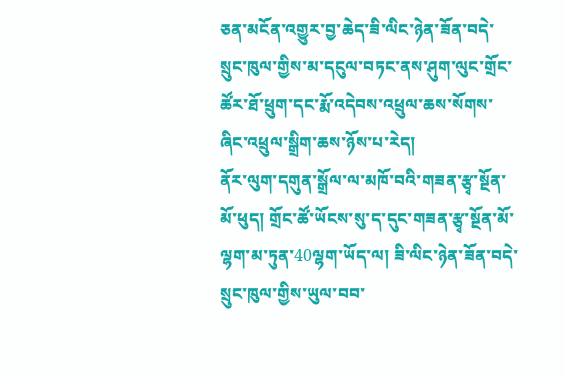ཅན་མངོན་འགྱུར་བྱ་ཆེད་ཟི་ལིང་ཉེན་ཟོན་བདེ་སྲུང་ཁུལ་གྱིས་མ་དངུལ་བཏང་ནས་ཤུག་ལུང་གྲོང་ཚོར་ཐོ་ཕྲུག་དང་རྨོ་འདེབས་འཕྲུལ་ཆས་སོགས་ཞིང་འཕྲུལ་སྒྲིག་ཆས་ཉོས་པ་རེད།
ནོར་ལུག་དགུན་སྒྲོལ་ལ་མཁོ་བའི་གཟན་རྩྭ་སྔོན་མོ་ཕུད། གྲོང་ཚོ་ཡོངས་སུ་ད་དུང་གཟན་རྩྭ་སྔོན་མོ་ལྷག་མ་ཏུན་40ལྷག་ཡོད་ལ། ཟི་ལིང་ཉེན་ཟོན་བདེ་སྲུང་ཁུལ་གྱིས་ཡུལ་བབ་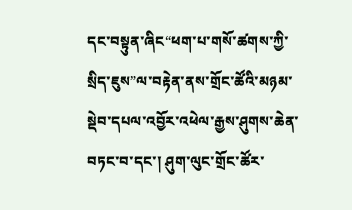དང་བསྟུན་ཞིང“ཕག་པ་གསོ་ཚགས་ཀྱི་སྲིད་ཇུས”ལ་བརྟེན་ནས་གྲོང་ཚོའི་མཉམ་སྡེབ་དཔལ་འབྱོར་འཕེལ་རྒྱས་ཤུགས་ཆེན་བཏང་བ་དང་། ཤུག་ལུང་གྲོང་ཚོར་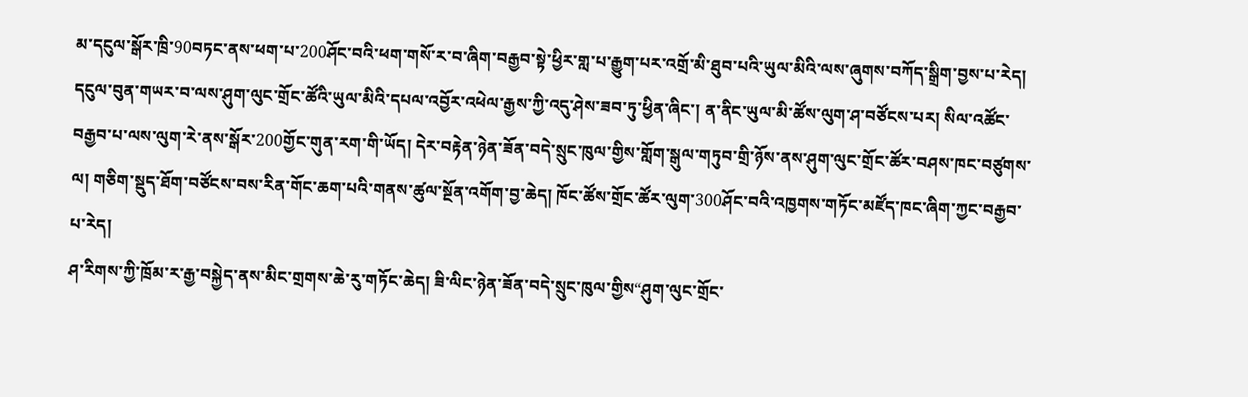མ་དངུལ་སྒོར་ཁྲི་90བཏང་ནས་ཕག་པ་200ཤོང་བའི་ཕག་གསོ་ར་བ་ཞིག་བརྒྱབ་སྟེ་ཕྱིར་གླ་པ་རྒྱུག་པར་འགྲོ་མི་ཐུབ་པའི་ཡུལ་མིའི་ལས་ཞུགས་བཀོད་སྒྲིག་བྱས་པ་རེད།
དངུལ་བུན་གཡར་བ་ལས་ཤུག་ལུང་གྲོང་ཚོའི་ཡུལ་མིའི་དཔལ་འབྱོར་འཕེལ་རྒྱས་ཀྱི་འདུ་ཤེས་ཟབ་ཏུ་ཕྱིན་ཞིང་། ན་ནིང་ཡུལ་མི་ཚོས་ལུག་ཤ་བཙོངས་པར། སིལ་འཚོང་བརྒྱབ་པ་ལས་ལུག་རེ་ནས་སྒོར་200གྱོང་གུན་རག་གི་ཡོད། དེར་བརྟེན་ཉེན་ཟོན་བདེ་སྲུང་ཁུལ་གྱིས་གློག་སྒུལ་གཏུབ་གྲི་ཉོས་ནས་ཤུག་ལུང་གྲོང་ཚོར་བཤས་ཁང་བཙུགས་ལ། གཅིག་སྡུད་ཐོག་བཙོངས་བས་རིན་གོང་ཆག་པའི་གནས་ཚུལ་སྔོན་འགོག་བྱ་ཆེད། ཁོང་ཚོས་གྲོང་ཚོར་ལུག་300ཤོང་བའི་འཁྱགས་གཏོང་མཛོད་ཁང་ཞིག་ཀྱང་བརྒྱབ་པ་རེད།
ཤ་རིགས་ཀྱི་ཁྲོམ་ར་རྒྱ་བསྐྱེད་ནས་མིང་གྲགས་ཆེ་རུ་གཏོང་ཆེད། ཟི་ལིང་ཉེན་ཟོན་བདེ་སྲུང་ཁུལ་གྱིས“ཤུག་ལུང་གྲོང་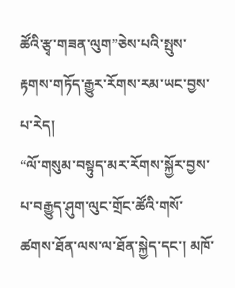ཚོའི་རྩྭ་གཟན་ལུག”ཅེས་པའི་སྤུས་རྟགས་གཏོད་རྒྱུར་རོགས་རམ་ཡང་བྱས་པ་རེད།
“ལོ་གསུམ་བསྟུད་མར་རོགས་སྐྱོར་བྱས་པ་བརྒྱུད་ཤུག་ལུང་གྲོང་ཚོའི་གསོ་ཚགས་ཐོན་ལས་ལ་ཐོན་སྐྱེད་དང་། མཁོ་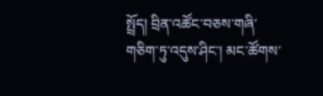སྤྲོད། བྲིན་འཚོང་བཅས་གཞི་གཅིག་ཏུ་འདུས་ཤིང་། མང་ཚོགས་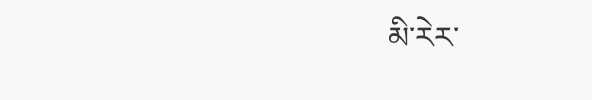མི་རེར་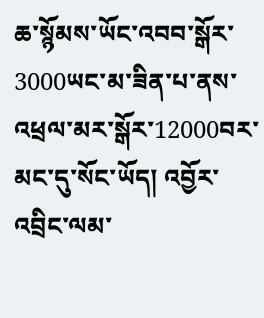ཆ་སྙོམས་ཡོང་འབབ་སྒོར་3000ཡང་མ་ཟིན་པ་ནས་འཕྲལ་མར་སྒོར་12000བར་མང་དུ་སོང་ཡོད། འབྱོར་འབྲིང་ལམ་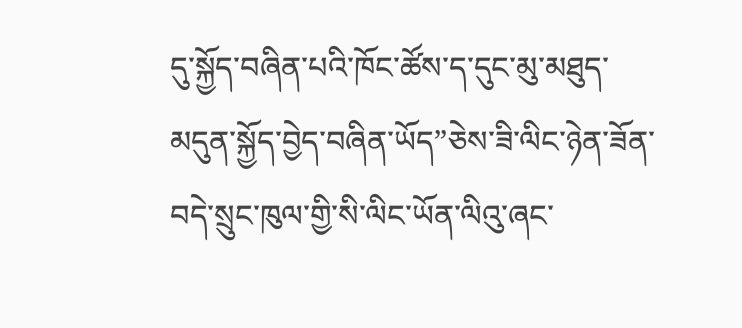དུ་སྐྱོད་བཞིན་པའི་ཁོང་ཚོས་ད་དུང་མུ་མཐུད་མདུན་སྐྱོད་བྱེད་བཞིན་ཡོད”ཅེས་ཟི་ལིང་ཉེན་ཟོན་བདེ་སྲུང་ཁུལ་གྱི་སི་ལིང་ཡོན་ལིའུ་ཞང་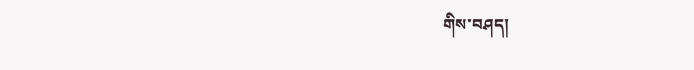གིས་བཤད།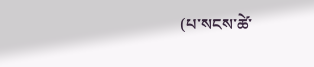(པ་སངས་ཚེ་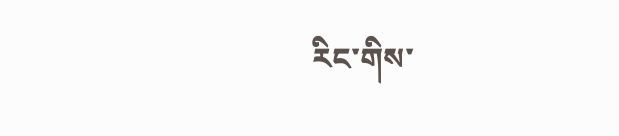རིང་གིས་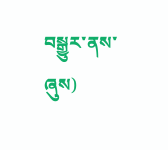བསྒྱུར་ནས་ཞུས)